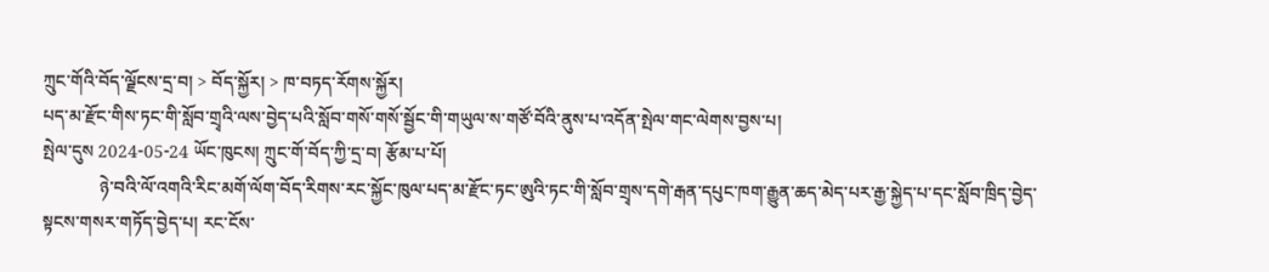ཀྲུང་གོའི་བོད་ལྗོངས་དྲ་བ། > བོད་སྐྱོར། > ཁ་བཏད་རོགས་སྐྱོར།
པད་མ་རྫོང་གིས་ཏང་གི་སློབ་གྲྭའི་ལས་བྱེད་པའི་སློབ་གསོ་གསོ་སྦྱོང་གི་གཡུལ་ས་གཙོ་བོའི་ནུས་པ་འདོན་སྤེལ་གང་ལེགས་བྱས་པ།
སྤེལ་དུས 2024-05-24 ཡོང་ཁུངས། ཀྲུང་གོ་བོད་ཀྱི་དྲ་བ། རྩོམ་པ་པོ།
             ཉེ་བའི་ལོ་འགའི་རིང་མགོ་ལོག་བོད་རིགས་རང་སྐྱོང་ཁུལ་པད་མ་རྫོང་ཏང་ཨུའི་ཏང་གི་སློབ་གྲྭས་དགེ་རྒན་དཔུང་ཁག་རྒྱུན་ཆད་མེད་པར་རྒྱ་སྐྱེད་པ་དང་སློབ་ཁྲིད་བྱེད་སྟངས་གསར་གཏོད་བྱེད་པ། རང་ངོས་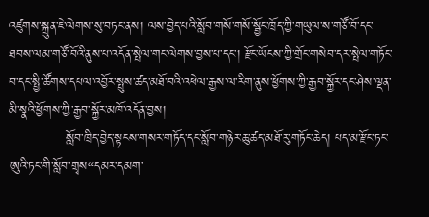འཛུགས་སྐྲུན་ཇེ་ལེགས་སུ་བཏང་ནས། ལས་བྱེད་པའི་སློབ་གསོ་གསོ་སྦྱོང་ཁྲོད་ཀྱི་གཡུལ་ས་གཙོ་བོ་དང་ཐབས་ལམ་གཙོ་བོའི་ནུས་པ་འདོན་སྤེལ་གང་ལེགས་བྱས་པ་དང་། རྫོང་ཡོངས་ཀྱི་གྲོང་གསེབ་དར་སྤེལ་གཏོང་བ་དང་སྤྱི་ཚོགས་དཔལ་འབྱོར་སྤུས་ཚད་མཐོ་བའི་འཕེལ་རྒྱས་ལ་རིག་ནུས་ཕྱོགས་ཀྱི་རྒྱབ་སྐྱོར་དང་ཤེས་ལྡན་མི་སྣའི་ཕྱོགས་ཀྱི་རྒྱབ་སྐྱོར་མཁོ་འདོན་བྱས།
             སློབ་ཁྲིད་བྱེད་སྟངས་གསར་གཏོད་དང་སློབ་གཉེར་ཆུ་ཚད་མཐོ་རུ་གཏོང་ཆེད། པད་མ་རྫོང་ཏང་ཨུའི་ཏང་གི་སློབ་གྲྭས“དམར་དམག་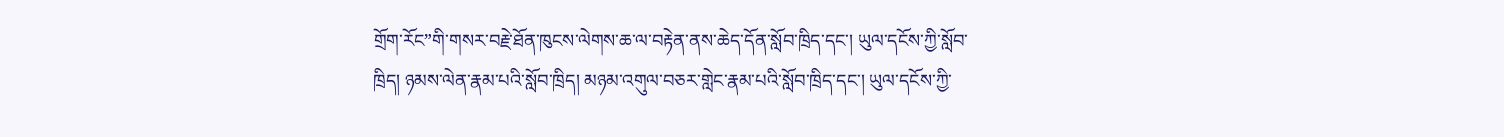གྲོག་རོང”གི་གསར་བརྗེ་ཐོན་ཁུངས་ལེགས་ཆ་ལ་བརྟེན་ནས་ཆེད་དོན་སློབ་ཁྲིད་དང་། ཡུལ་དངོས་ཀྱི་སློབ་ཁྲིད། ཉམས་ལེན་རྣམ་པའི་སློབ་ཁྲིད། མཉམ་འགུལ་བཅར་གླེང་རྣམ་པའི་སློབ་ཁྲིད་དང་། ཡུལ་དངོས་ཀྱི་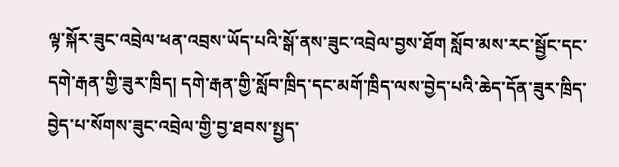ལྟ་སྐོར་ཟུང་འབྲེལ་ཕན་འབྲས་ཡོད་པའི་སྒོ་ནས་ཟུང་འབྲེལ་བྱས་ཐོག སློབ་མས་རང་སྦྱོང་དང་དགེ་རྒན་གྱི་ཟུར་ཁྲིད། དགེ་རྒན་གྱི་སློབ་ཁྲིད་དང་མགོ་ཁྲིད་ལས་བྱེད་པའི་ཆེད་དོན་ཟུར་ཁྲིད་བྱེད་པ་སོགས་ཟུང་འབྲེལ་གྱི་བྱ་ཐབས་སྤྱད་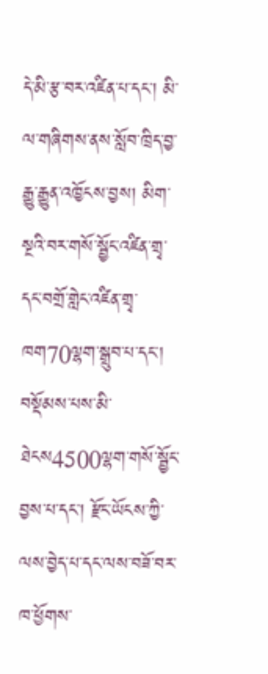དེ་མི་རྩ་བར་འཛིན་པ་དང་། མི་ལ་གཞིགས་ནས་སློབ་ཁྲིད་བྱ་རྒྱུ་རྒྱུན་འཁྱོངས་བྱས། མིག་སྔའི་བར་གསོ་སྦྱོང་འཛིན་གྲྭ་དང་བགྲོ་གླེང་འཛིན་གྲྭ་ཁག70ལྷག་སྒྲུབ་པ་དང་། བསྡོམས་པས་མི་ཐེངས4500ལྷག་གསོ་སྦྱོང་བྱས་པ་དང་། རྫོང་ཡོངས་ཀྱི་ལས་བྱེད་པ་དང་ལས་བཟོ་བར་ཁ་ཕྱོགས་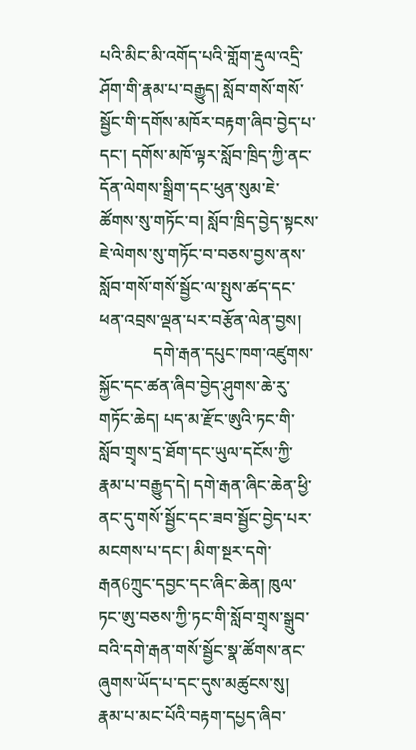པའི་མིང་མི་འགོད་པའི་གློག་རྡུལ་འདྲི་ཤོག་གི་རྣམ་པ་བརྒྱུད། སློབ་གསོ་གསོ་སྦྱོང་གི་དགོས་མཁོར་བརྟག་ཞིབ་བྱེད་པ་དང་། དགོས་མཁོ་ལྟར་སློབ་ཁྲིད་ཀྱི་ནང་དོན་ལེགས་སྒྲིག་དང་ཕུན་སུམ་ཇེ་ཚོགས་སུ་གཏོང་བ། སློབ་ཁྲིད་བྱེད་སྟངས་ཇེ་ལེགས་སུ་གཏོང་བ་བཅས་བྱས་ནས་སློབ་གསོ་གསོ་སྦྱོང་ལ་སྤུས་ཚད་དང་ཕན་འབྲས་ལྡན་པར་བརྩོན་ལེན་བྱས།
             དགེ་རྒན་དཔུང་ཁག་འཛུགས་སྐྱོང་དང་ཚན་ཞིབ་བྱེད་ཤུགས་ཆེ་རུ་གཏོང་ཆེད། པད་མ་རྫོང་ཨུའི་ཏང་གི་སློབ་གྲྭས་དྲ་ཐོག་དང་ཡུལ་དངོས་ཀྱི་རྣམ་པ་བརྒྱུད་དེ། དགེ་རྒན་ཞིང་ཆེན་ཕྱི་ནང་དུ་གསོ་སྦྱོང་དང་ཟབ་སྦྱོང་བྱེད་པར་མངགས་པ་དང་། མིག་སྔར་དགེ་རྒན6ཀྲུང་དབྱང་དང་ཞིང་ཆེན། ཁུལ་ཏང་ཨུ་བཅས་ཀྱི་ཏང་གི་སློབ་གྲྭས་སྒྲུབ་བའི་དགེ་རྒན་གསོ་སྦྱོང་སྣ་ཚོགས་ནང་ཞུགས་ཡོད་པ་དང་དུས་མཚུངས་སུ། རྣམ་པ་མང་པོའི་བརྟག་དཔྱད་ཞིབ་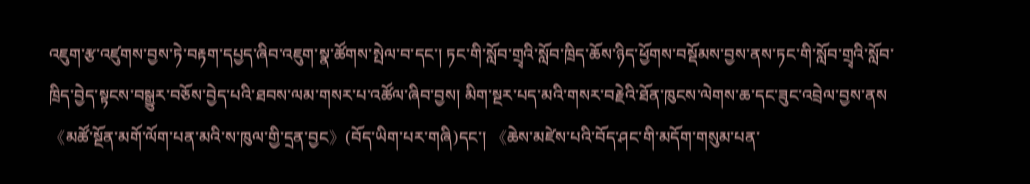འཇུག་རྩ་འཛུགས་བྱས་ཏེ་བརྟག་དཔྱད་ཞིབ་འཇུག་སྣ་ཚོགས་སྤེལ་བ་དང་། ཏང་གི་སློབ་གྲྭའི་སློབ་ཁྲིད་ཆོས་ཉིད་ཕྱོགས་བསྡོམས་བྱས་ནས་ཏང་གི་སློབ་གྲྭའི་སློབ་ཁྲིད་བྱེད་སྟངས་བསྒྱུར་བཅོས་བྱེད་པའི་ཐབས་ལམ་གསར་པ་འཚོལ་ཞིབ་བྱས། མིག་སྔར་པད་མའི་གསར་བརྗེའི་ཐོན་ཁུངས་ལེགས་ཆ་དང་ཟུང་འབྲེལ་བྱས་ནས《མཚོ་སྔོན་མགོ་ལོག་པན་མའི་ས་ཁུལ་གྱི་དྲན་བྱང》(བོད་ཡིག་པར་གཞི)དང་། 《ཆེས་མཛེས་པའི་བོད་ཤང་གི་མདོག་གསུམ་པན་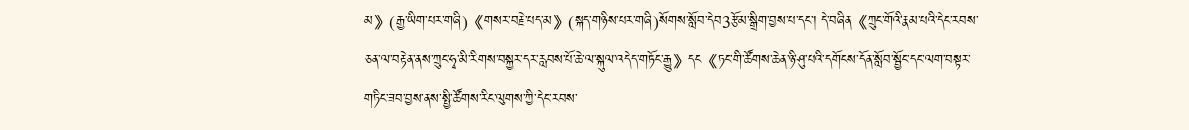མ》(རྒྱ་ཡིག་པར་གཞི)《གསར་བརྗེ་པད་མ》(སྐད་གཉིས་པར་གཞི)སོགས་སློབ་དེབ3རྩོམ་སྒྲིག་བྱས་པ་དང་། དེ་བཞིན《ཀྲུང་གོའི་རྣམ་པའི་དེང་རབས་ཅན་ལ་བརྟེན་ནས་ཀྲུང་ཧྭ་མི་རིགས་བསྐྱར་དར་རླབས་པོ་ཆེ་ལ་སྐུལ་འདེད་གཏོང་རྒྱུ》དང《ཏང་གི་ཚོགས་ཆེན་ཉི་ཤུ་པའི་དགོངས་དོན་སློབ་སྦྱོང་དང་ལག་བསྟར་གཏིང་ཟབ་བྱས་ནས་སྤྱི་ཚོགས་རིང་ལུགས་ཀྱི་དེང་རབས་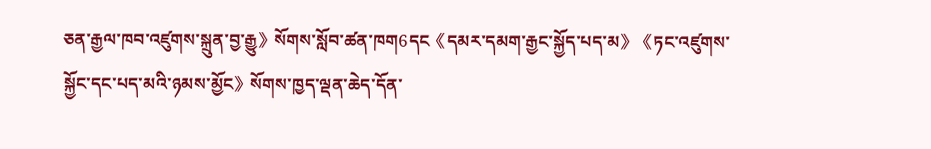ཅན་རྒྱལ་ཁབ་འཛུགས་སྐྲུན་བྱ་རྒྱུ》སོགས་སློབ་ཚན་ཁག6དང《དམར་དམག་རྒྱང་སྐྱོད་པད་མ》《ཏང་འཛུགས་སྐྱོང་དང་པད་མའི་ཉམས་མྱོང》སོགས་ཁྱད་ལྡན་ཆེད་དོན་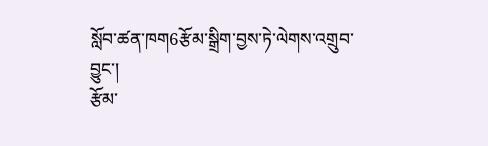སློབ་ཚན་ཁག6རྩོམ་སྒྲིག་བྱས་ཏེ་ལེགས་འགྲུབ་བྱུང་།
རྩོམ་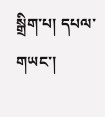སྒྲིག་པ། དཔལ་གཡང་།